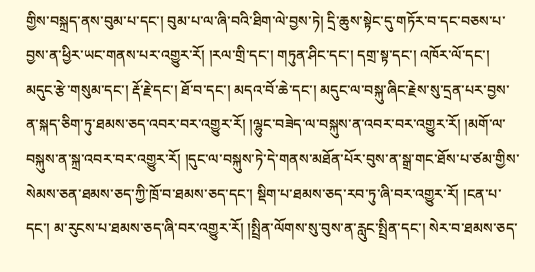གྱིས་བསྐྲད་ནས་བུམ་པ་དང་། བུམ་པ་ལ་ཞི་བའི་ཐིག་ལེ་བྱས་ཏེ། དྲི་ཆུས་སྟེང་དུ་གཏོར་བ་དང་བཅས་པ་བྱས་ན་ཕྱིར་ཡང་གནས་པར་འགྱུར་རོ། །རལ་གྲི་དང་། གཏུན་ཤིང་དང་། དགྲ་སྟ་དང་། འཁོར་ལོ་དང་། མདུང་རྩེ་གསུམ་དང་། རྡོ་རྗེ་དང་། ཐོ་བ་དང་། མདའ་བོ་ཆེ་དང་། མདུང་ལ་བསྐུ་ཞིང་རྗེས་སུ་དྲན་པར་བྱས་ན་སྐད་ཅིག་ཏུ་ཐམས་ཅད་འབར་བར་འགྱུར་རོ། །ལྷུང་བཟེད་ལ་བསྐུས་ན་འབར་བར་འགྱུར་རོ། །མགོ་ལ་བསྐུས་ན་སྐྲ་འབར་བར་འགྱུར་རོ། །དུང་ལ་བསྐུས་ཏེ་དེ་གནས་མཐོན་པོར་བུས་ན་སྒྲ་གང་ཐོས་པ་ཙམ་གྱིས་སེམས་ཅན་ཐམས་ཅད་ཀྱི་ཁྲོ་བ་ཐམས་ཅད་དང་། སྡིག་པ་ཐམས་ཅད་རབ་ཏུ་ཞི་བར་འགྱུར་རོ། །ངན་པ་དང་། མ་རུངས་པ་ཐམས་ཅད་ཞི་བར་འགྱུར་རོ། །སྤྲིན་ལོགས་སུ་བུས་ན་རླུང་སྤྲིན་དང་། སེར་བ་ཐམས་ཅད་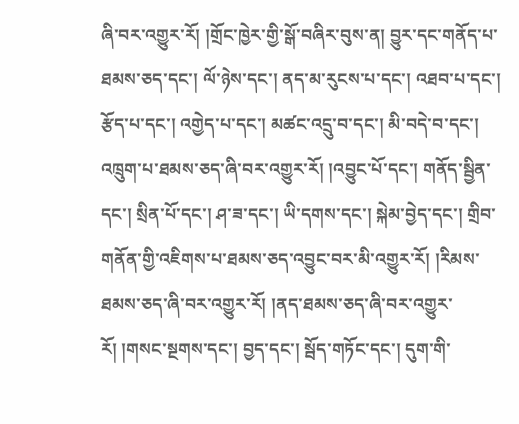ཞི་བར་འགྱུར་རོ། །གྲོང་ཁྱེར་གྱི་སྒོ་བཞིར་བུས་ན། བྱུར་དང་གནོད་པ་ཐམས་ཅད་དང་། ལོ་ཉེས་དང་། ནད་མ་རུངས་པ་དང་། འཐབ་པ་དང་། རྩོད་པ་དང་། འགྱེད་པ་དང་། མཚང་འདྲུ་བ་དང་། མི་བདེ་བ་དང་། འཁྲུག་པ་ཐམས་ཅད་ཞི་བར་འགྱུར་རོ། །འབྱུང་པོ་དང་། གནོད་སྦྱིན་དང་། སྲིན་པོ་དང་། ཤ་ཟ་དང་། ཡི་དགས་དང་། སྐེམ་བྱེད་དང་། གྲིབ་གནོན་གྱི་འཇིགས་པ་ཐམས་ཅད་འབྱུང་བར་མི་འགྱུར་རོ། །རིམས་ཐམས་ཅད་ཞི་བར་འགྱུར་རོ། །ནད་ཐམས་ཅད་ཞི་བར་འགྱུར་རོ། །གསང་སྔགས་དང་། བྱད་དང་། སྦོད་གཏོང་དང་། དུག་གི་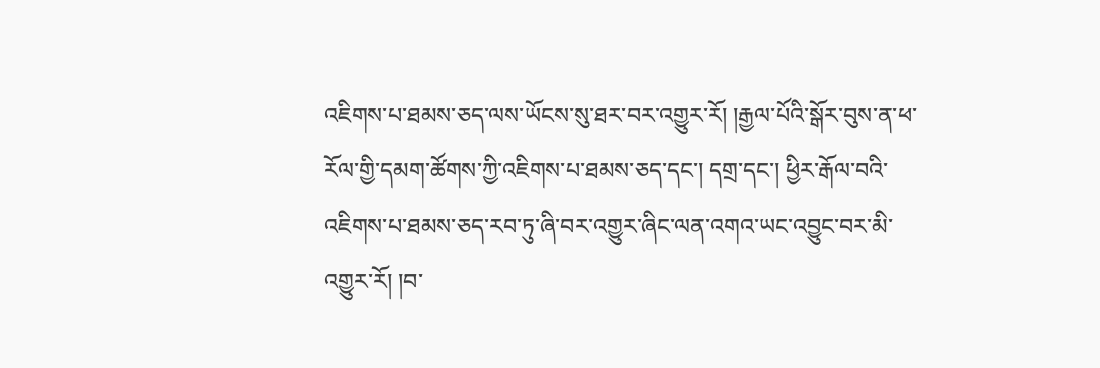འཇིགས་པ་ཐམས་ཅད་ལས་ཡོངས་སུ་ཐར་བར་འགྱུར་རོ། །རྒྱལ་པོའི་སྒོར་བུས་ན་ཕ་རོལ་གྱི་དམག་ཚོགས་ཀྱི་འཇིགས་པ་ཐམས་ཅད་དང་། དགྲ་དང་། ཕྱིར་རྒོལ་བའི་འཇིགས་པ་ཐམས་ཅད་རབ་ཏུ་ཞི་བར་འགྱུར་ཞིང་ལན་འགའ་ཡང་འབྱུང་བར་མི་འགྱུར་རོ། །བ་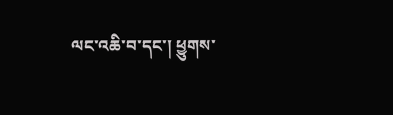ལང་འཆི་བ་དང་། ཕྱུགས་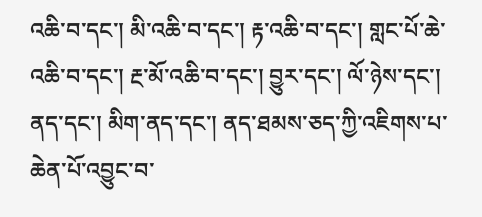འཆི་བ་དང་། མི་འཆི་བ་དང་། རྟ་འཆི་བ་དང་། གླང་པོ་ཆེ་འཆི་བ་དང་། རྔ་མོ་འཆི་བ་དང་། བྱུར་དང་། ལོ་ཉེས་དང་། ནད་དང་། མིག་ནད་དང་། ནད་ཐམས་ཅད་ཀྱི་འཇིགས་པ་ཆེན་པོ་འབྱུང་བ་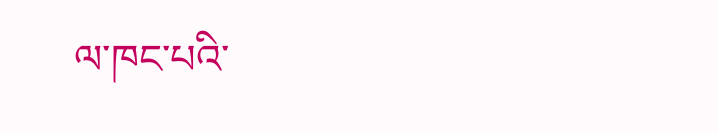ལ་ཁང་པའི་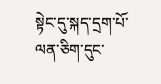སྟེང་དུ་སྐད་དྲག་པོ་ལན་ཅིག་དུང་